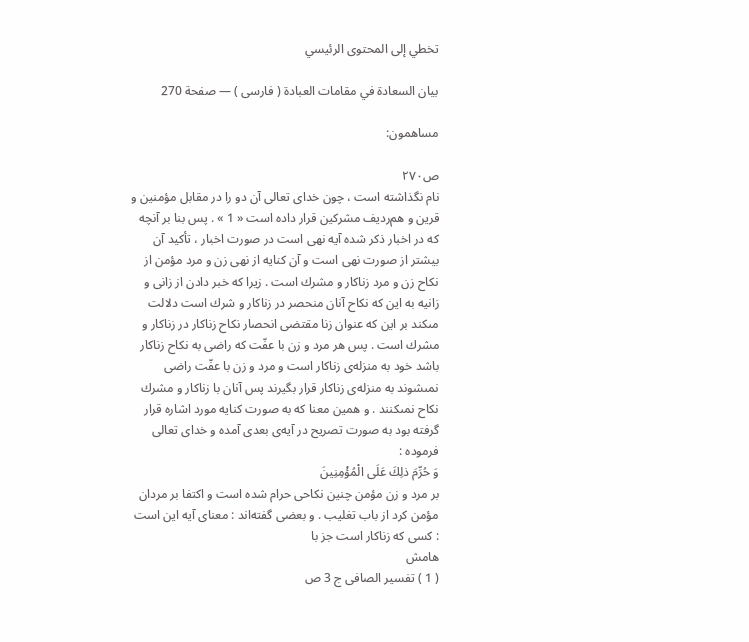تخطي إلى المحتوى الرئيسي

بيان السعادة في مقامات العبادة ( فارسى ) — صفحة 270

مساهمون:

ص٢٧٠
نام نگذاشته است ، چون خداى تعالى آن دو را در مقابل مؤمنين و قرين و هم‌رديف مشركين قرار داده است « 1 » . پس بنا بر آنچه كه در اخبار ذكر شده آيه نهى است در صورت اخبار ، تأكيد آن بيشتر از صورت نهى است و آن كنايه از نهى زن و مرد مؤمن از نكاح زن و مرد زناكار و مشرك است . زيرا كه خبر دادن از زانى و زانيه به اين كه نكاح آنان منحصر در زناكار و شرك است دلالت مىكند بر اين كه عنوان زنا مقتضى انحصار نكاح زناكار در زناكار و مشرك است . پس هر مرد و زن با عفّت كه راضى به نكاح زناكار باشد خود به منزله‌ى زناكار است و مرد و زن با عفّت راضى نمىشوند به منزله‌ى زناكار قرار بگيرند پس آنان با زناكار و مشرك نكاح نمىكنند . و همين معنا كه به صورت كنايه مورد اشاره قرار گرفته بود به صورت تصريح در آيه‌ى بعدى آمده و خداى تعالى فرموده :
وَ حُرِّمَ ذلِكَ عَلَى الْمُؤْمِنِينَ
بر مرد و زن مؤمن چنين نكاحى حرام شده است و اكتفا بر مردان مؤمن كرد از باب تغليب . و بعضى گفته‌اند : معناى آيه اين است : كسى كه زناكار است جز با
هامش
( 1 ) تفسير الصافى ج 3 ص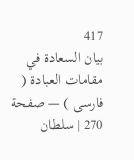417
بيان السعادة في مقامات العبادة ( فارسى ) — صفحة 270 | سلطان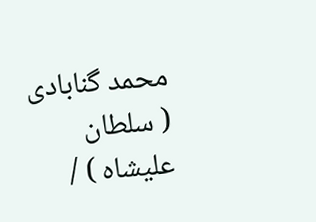محمد گنابادى ( سلطان عليشاه ) /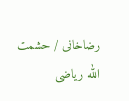رضاخانى / حشمت الله رياضى